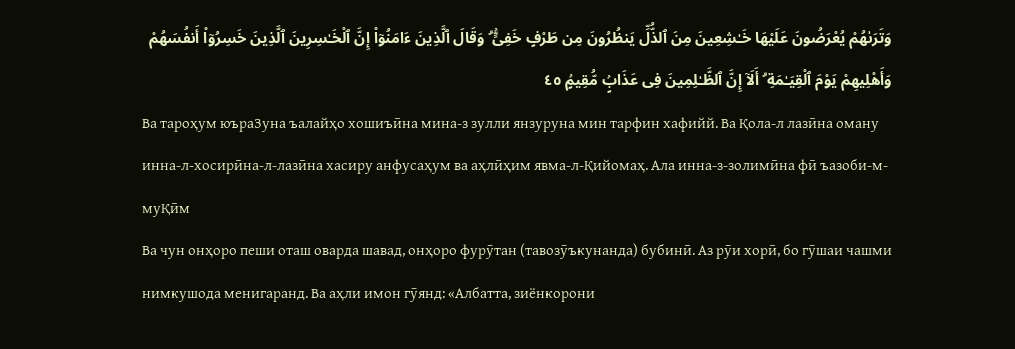وَتَرَىٰهُمْ يُعْرَضُونَ عَلَيْهَا خَـٰشِعِينَ مِنَ ٱلذُّلِّ يَنظُرُونَ مِن طَرْفٍ خَفِىٍّۢ ۗ وَقَالَ ٱلَّذِينَ ءَامَنُوٓا۟ إِنَّ ٱلْخَـٰسِرِينَ ٱلَّذِينَ خَسِرُوٓا۟ أَنفُسَهُمْ وَأَهْلِيهِمْ يَوْمَ ٱلْقِيَـٰمَةِ ۗ أَلَآ إِنَّ ٱلظَّـٰلِمِينَ فِى عَذَابٍۢ مُّقِيمٍۢ ٤٥
Ва тароҳум юъраЗуна ъалайҳо хошиъӣна мина-з зулли янзуруна мин тарфин хафийй. Ва Қола-л лазӣна оману инна-л-хосирӣна-л-лазӣна хасиру анфусаҳум ва аҳлӣҳим явма-л-Қийомаҳ. Ала инна-з-золимӣна фӣ ъазоби-м-муҚӣм
Ва чун онҳоро пеши оташ оварда шавад, онҳоро фурӯтан (тавозӯъкунанда) бубинӣ. Аз рӯи хорӣ, бо гӯшаи чашми нимкушода менигаранд. Ва аҳли имон гӯянд: «Албатта, зиёнкорони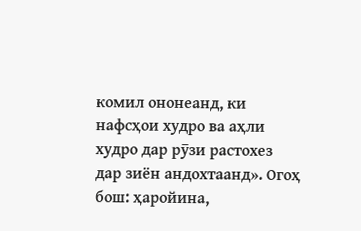комил ононеанд, ки нафсҳои худро ва аҳли худро дар рӯзи растохез дар зиён андохтаанд». Огоҳ бош: ҳаройина,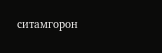ситамгорон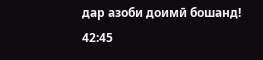дар азоби доимӣ бошанд!
42:45